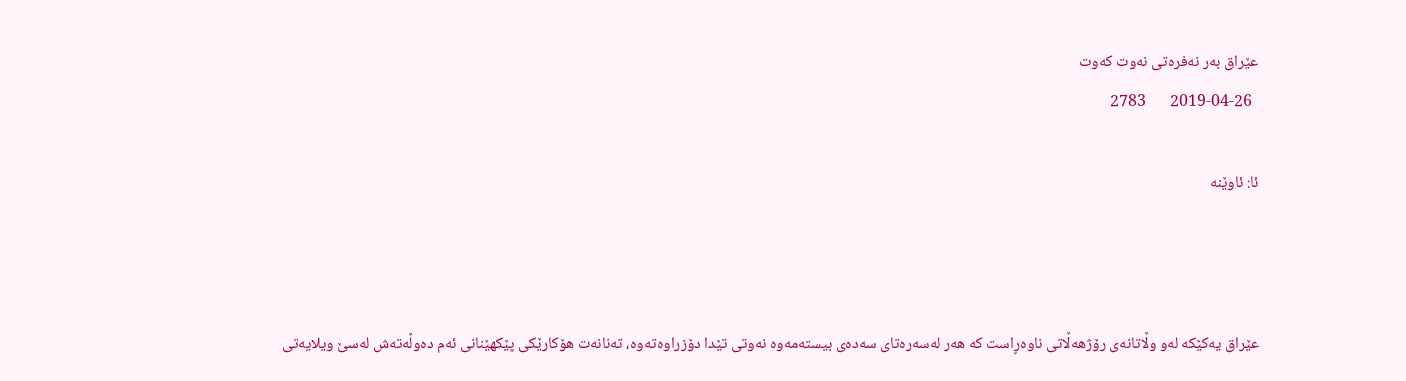عێراق به‌ر نه‌فره‌تی‌ نه‌وت كه‌وت
  2019-04-26       2783

ئا: ئاوێنە



عێراق یه‌كێكه‌ له‌و وڵاتانه‌ی‌ رۆژهه‌ڵاتی‌ ناوه‌ڕاست كه‌ هه‌ر له‌سه‌ره‌تای‌ سه‌ده‌ی‌ بیسته‌مه‌وه‌ نه‌وتی‌ تێدا دۆزراوه‌ته‌وه‌، ته‌نانه‌ت هۆكارێكی‌ پێكهێنانی‌ ئه‌م ده‌وڵه‌ته‌ش له‌سێ‌ ویلایه‌تی‌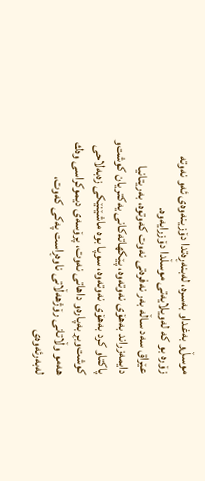موسڵ‌‌و به‌غداو به‌سره‌، له‌بنه‌ڕه‌تدا دۆزینه‌وه‌ی‌ ئه‌و نه‌وته‌ زۆره‌ بو كه‌ له‌ویلایه‌تی‌ موسڵدا دۆزرایه‌وه‌.
عێراق سه‌د ساڵه‌ به‌ر نه‌فره‌تی‌ نه‌وت كه‌وتوه‌، به‌ریتانیا دایمه‌زراند به‌هۆی‌ نه‌وته‌وه‌، پێكهاته‌كانی‌ یه‌كتریان كوشت‌و پاكتاو كرد به‌هۆی‌ نه‌وته‌وه‌، سوپا بوه‌ ماشێنێكی‌ زه‌به‌لاحی‌ كوشت‌وبڕ به‌پاره‌‌و داهاتی‌ نه‌وت، پرۆسه‌ی‌ دیموكراسی‌ وه‌ك هه‌مو وڵاتانی‌ رۆژهه‌ڵاتی‌ ناوه‌ڕاست په‌كی‌ كه‌وت، له‌به‌رئه‌وه‌ی‌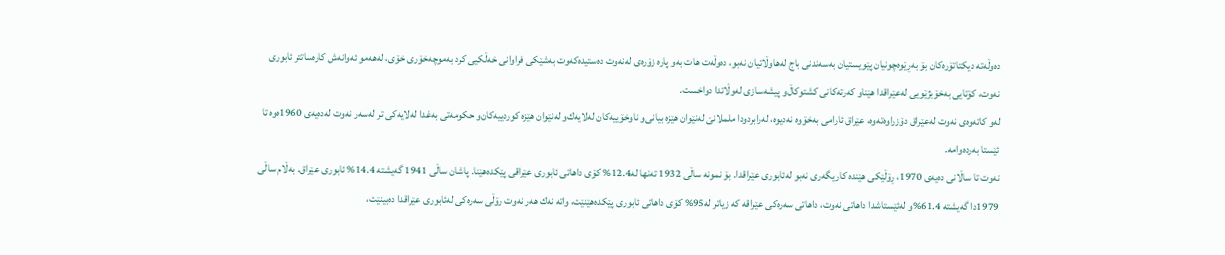ده‌وڵه‌ته‌ دیكتاتۆره‌كان بۆ به‌ڕێوه‌چونیان پێویستیان به‌سه‌ندنی‌ باج له‌هاوڵاتیان نه‌بو، ده‌وڵه‌ت هات به‌و پاره‌ زۆره‌ی‌ له‌نه‌وت ده‌ستیده‌كه‌وت به‌شێكی‌ فراوانی‌ خه‌ڵكیی‌ كرد به‌موچه‌خۆری‌ خۆی‌، له‌هه‌مو ئه‌وانه‌ش كاره‌ساتتر ئابوری‌ نه‌وت، كۆتایی‌ به‌خۆبژێویی‌ له‌عێراقدا هێناو كه‌رته‌كانی‌ كشتوكاڵ‌‌و پیشه‌سازی‌ له‌وڵاتدا دواخست.
له‌و كاته‌وه‌ی‌ نه‌وت له‌عێراق دۆزراوه‌ته‌وه‌، عێراق ئارامی ‌به‌خۆوه‌ نه‌دیوه‌، له‌رابردودا ململانێ‌ له‌نێوان هێزه‌ بیانی‌‌و ناوخۆییه‌كان له‌لایه‌ك‌و له‌نێوان هێزه‌ كوردییه‌كان‌و حكومه‌تی به‌غدا له‌لایه‌كی‌ تر له‌سه‌ر نه‌وت له‌ده‌یه‌ی‌ 1960ه‌وه‌ تا ئێستا به‌رده‌وامه‌.
نه‌وت تا ساڵانی ده‌یه‌ی 1970، ڕۆڵێكی هێنده ‌كاریگه‌ری نه‌بو له‌ئابوری عێراقدا. بۆ نمونه ‌ساڵی 1932 ته‌نها له‌12.4% كۆی داهاتی ئابوری عێراقی پێكده‌هێنا. پاشان ساڵی 1941 گه‌یشته‌ 14.4% ئابوری عێراق. به‌ڵام ساڵی 1979دا گه‌یشته‌ 61.4%و له‌ئێستاشدا داهاتی نه‌وت، داهاتی سه‌ره‌كی عێراقه‌ كه‌ زیاتر له‌95% كۆی داهاتی ئابوری پێكده‌هێنێت، واته‌ نه‌ك هه‌ر نه‌وت رۆڵی سه‌ره‌كی له‌ئابوری عێراقدا ده‌بینێت،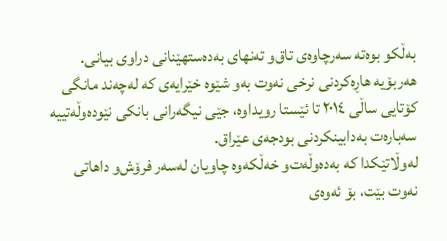به‌ڵكو بوه‌ته‌ سه‌رچاوه‌ی تاق‌و ته‌نهای به‌ده‌ستهێنانی دراوی بیانی. هه‌ربۆیه‌ هاڕه‌كردنی‌ نرخی‌ نه‌وت به‌و شێوه‌ خێرایه‌ی‌ كه‌ له‌چه‌ند مانگی‌ كۆتایی‌ ساڵی‌ ٢٠١٤ تا ئێستا رویداوه‌، جێی‌ نیگه‌رانی‌ بانكی‌ نێوده‌وڵه‌تییه‌ سه‌باره‌ت به‌دابینكردنی‌ بودجه‌ی‌ عێراق.
له‌وڵاتێكدا كه‌ به‌ده‌وڵه‌ت‌و خه‌ڵكه‌وه‌ چاویان له‌سه‌ر فرۆش‌و داهاتی‌ نه‌وت بێت، بۆ ئه‌وه‌ی‌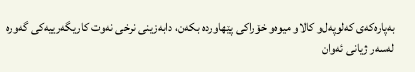به‌پاره‌كه‌ی‌ كه‌لوپه‌ل‌و كالا‌و میوه‌و خۆراكی‌ پێهاورده‌ بكه‌ن، دابه‌زینی‌ نرخی‌ نه‌وت كاریگه‌رییه‌كی‌ گه‌وره‌ له‌سه‌ر ژیانی‌ ئه‌وان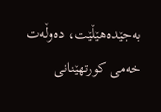به‌جێده‌هێڵێت، ده‌وڵه‌ت خه‌می‌ كورتهێنانی‌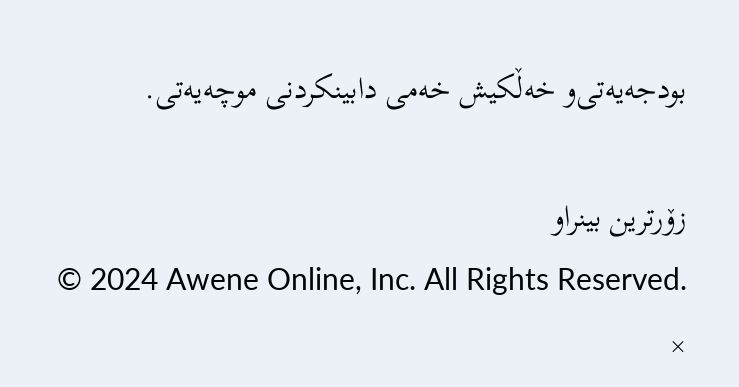بودجه‌یه‌تی‌‌و خه‌ڵكیش خه‌می‌ دابینكردنی‌ موچه‌یه‌تی‌.

زۆرترین بینراو
© 2024 Awene Online, Inc. All Rights Reserved.
×